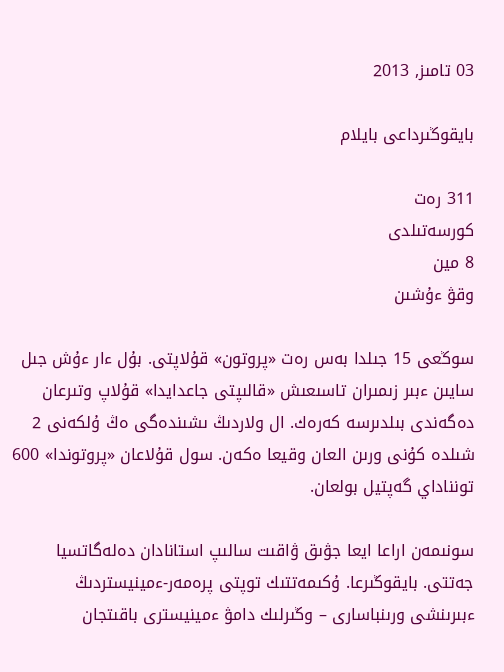03 تامىز, 2013

بايقوڭىرداعى بايلام

311 رەت
كورسەتىلدى
8 مين
وقۋ ءۇشىن

سوڭعى 15 جىلدا بەس رەت «پروتون» قۇلاپتى. بۇل ءار ءۇش جىل سايىن ءبىر زىمىران تاسىعىش «قالىپتى جاعدايدا» قۇلاپ وتىرعان دەگەندى بىلدىرسە كەرەك. ال ولاردىڭ ىشىندەگى ەڭ ۇلكەنى 2 شىلدە كۇنى ورىن العان وقيعا ەكەن. سول قۇلاعان «پروتوندا» 600 تونناداي گەپتيل بولعان.

سونىمەن اراعا ايعا جۋىق ۋاقىت سالىپ استانادان دەلەگاتسيا جەتتى. بايقوڭىرعا. ۇكىمەتتىك توپتى پرەمەر-ءمينيستردىڭ ءبىرىنشى ورىنباسارى – وڭىرلىك دامۋ ءمينيسترى باقىتجان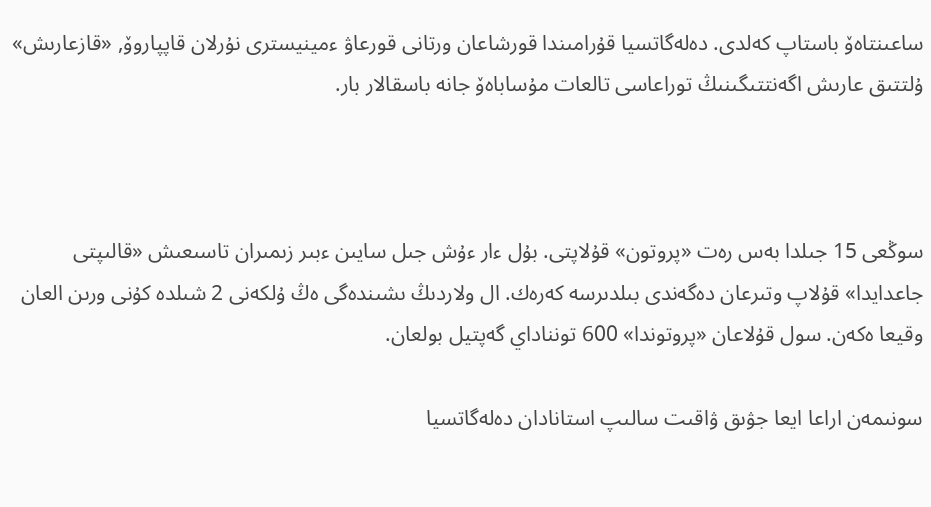ساعىنتاەۆ باستاپ كەلدى. دەلەگاتسيا قۇرامىندا قورشاعان ورتانى قورعاۋ ءمينيسترى نۇرلان قاپپاروۆ, «قازعارىش» ۇلتتىق عارىش اگەنتتىگىنىڭ توراعاسى تالعات مۇساباەۆ جانە باسقالار بار.



سوڭعى 15 جىلدا بەس رەت «پروتون» قۇلاپتى. بۇل ءار ءۇش جىل سايىن ءبىر زىمىران تاسىعىش «قالىپتى جاعدايدا» قۇلاپ وتىرعان دەگەندى بىلدىرسە كەرەك. ال ولاردىڭ ىشىندەگى ەڭ ۇلكەنى 2 شىلدە كۇنى ورىن العان وقيعا ەكەن. سول قۇلاعان «پروتوندا» 600 تونناداي گەپتيل بولعان.

سونىمەن اراعا ايعا جۋىق ۋاقىت سالىپ استانادان دەلەگاتسيا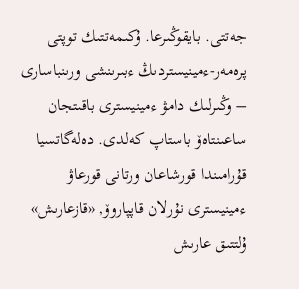جەتتى. بايقوڭىرعا. ۇكىمەتتىك توپتى پرەمەر-ءمينيستردىڭ ءبىرىنشى ورىنباسارى – وڭىرلىك دامۋ ءمينيسترى باقىتجان ساعىنتاەۆ باستاپ كەلدى. دەلەگاتسيا قۇرامىندا قورشاعان ورتانى قورعاۋ ءمينيسترى نۇرلان قاپپاروۆ, «قازعارىش» ۇلتتىق عارىش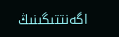اگەنتتىگىنىڭ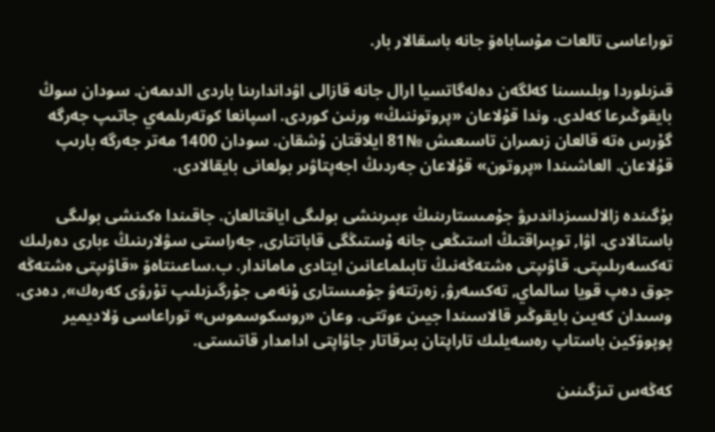توراعاسى تالعات مۇساباەۆ جانە باسقالار بار.

قىزىلوردا وبلىسىنا كەلگەن دەلەگاتسيا ارال جانە قازالى اۋداندارىنا باردى الدىمەن. سودان سوڭ بايقوڭىرعا كەلدى. وندا قۇلاعان «پروتوننىڭ» ورنىن كوردى. اسپانعا كوتەرىلمەي جاتىپ جەرگە گۇرس ەتە قالعان زىمىران تاسىعىش №81 ايلاقتان ۇشقان. سودان 1400 مەتر جەرگە بارىپ قۇلاعان. العاشىندا «پروتون» قۇلاعان جەردىڭ اجەپتاۋىر بولعانى بايقالادى.

بۇگىندە زالالسىزداندىرۋ جۇمىستارىنىڭ ءبىرىنشى بولىگى اياقتالعان. جاقىندا ەكىنشى بولىگى باستالادى. اۋا, توپىراقتىڭ استىڭعى جانە ۇستىڭگى قاباتتارى, جەراستى سۋلارىنىڭ ءبارى دەرلىك تەكسەرىلىپتى. قاۋىپتى ەشتەڭەنىڭ تابىلماعانىن ايتادى ماماندار. ب.ساعىنتاەۆ «قاۋىپتى ەشتەڭە جوق دەپ قويا سالماي, تەكسەرۋ, زەرتتەۋ جۇمىستارى ۇنەمى جۇرگىزىلىپ تۇرۋى كەرەك», دەدى. وسىدان كەيىن بايقوڭىر قالاسىندا جيىن ءوتتى. وعان «روسكوسموس» توراعاسى ۆلاديمير پوپوۆكين باستاپ رەسەيلىك تاراپتان بىرقاتار جاۋاپتى ادامدار قاتىستى.

كەڭەس تىزگىنىن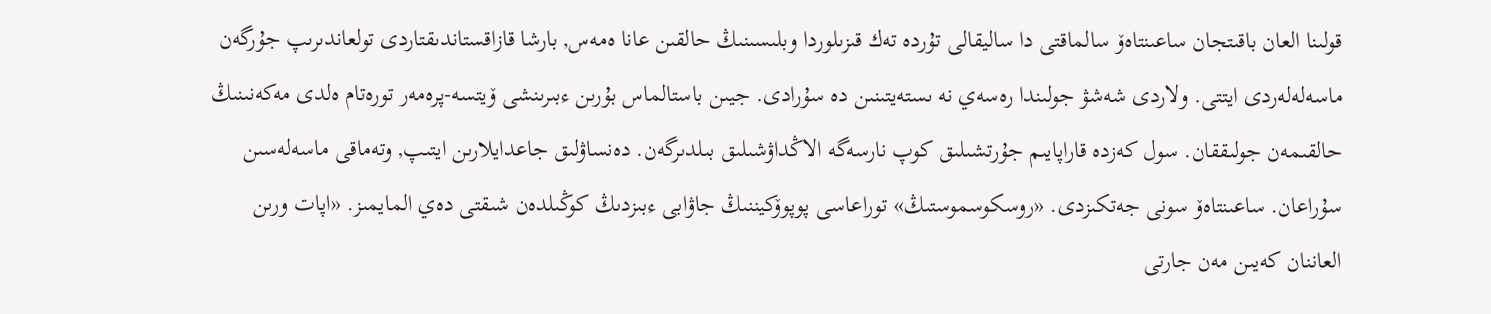قولىنا العان باقىتجان ساعىنتاەۆ سالماقتى دا ساليقالى تۇردە تەك قىزىلوردا وبلىسىنىڭ حالقىن عانا ەمەس, بارشا قازاقستاندىقتاردى تولعاندىرىپ جۇرگەن ماسەلەلەردى ايتتى. ولاردى شەشۋ جولىندا رەسەي نە ىستەيتىنىن دە سۇرادى. جيىن باستالماس بۇرىن ءبىرىنشى ۆيتسە-پرەمەر تورەتام ەلدى مەكەنىنىڭ حالقىمەن جولىققان. سول كەزدە قاراپايىم جۇرتشىلىق كوپ نارسەگە الاڭداۋشىلىق بىلدىرگەن. دەنساۋلىق جاعدايلارىن ايتىپ, وتەماقى ماسەلەسىن سۇراعان. ساعىنتاەۆ سونى جەتكىزدى. «روسكوسموستىڭ» توراعاسى پوپوۆكيننىڭ جاۋابى ءبىزدىڭ كوڭىلدەن شىقتى دەي المايمىز. «اپات ورىن العاننان كەيىن مەن جارتى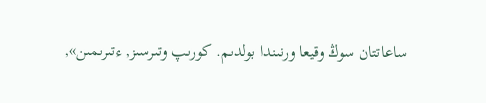ساعاتتان سوڭ وقيعا ورنىندا بولدىم. كورىپ وتىرسىز, ءتىرىمىن»,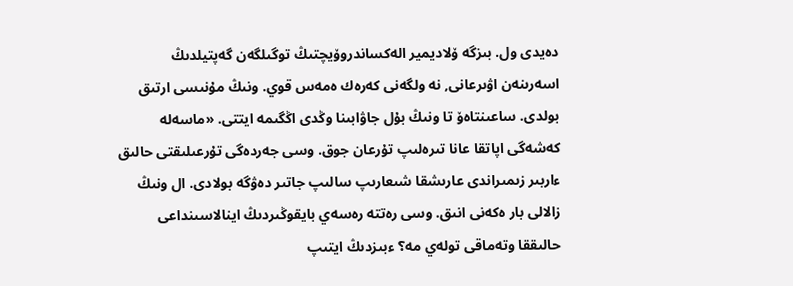دەيدى ول. بىزگە ۆلاديمير الەكساندروۆيچتىڭ توگىلگەن گەپتيلدىڭ اسەرىنەن اۋىرعانى, نە ولگەنى كەرەك ەمەس قوي. ونىڭ مۇنىسى ارتىق بولدى. ساعىنتاەۆ تا ونىڭ بۇل جاۋابىنا وڭدى اڭگىمە ايتتى. «ماسەلە كەشەگى اپاتقا عانا تىرەلىپ تۇرعان جوق. وسى جەردەگى تۇرعىلىقتى حالىق ءاربىر زىمىراندى عارىشقا شىعارىپ سالىپ جاتىر دەۋگە بولادى. ال ونىڭ زالالى بار ەكەنى انىق. وسى رەتتە رەسەي بايقوڭىردىڭ اينالاسىنداعى حالىققا وتەماقى تولەي مە؟ ءبىزدىڭ ايتىپ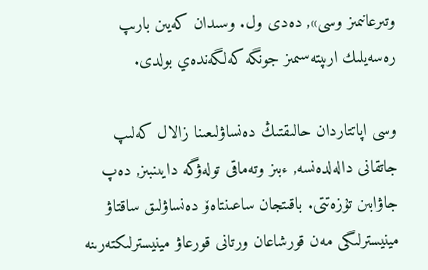وتىرعانىمىز وسى», دەدى ول. وسىدان كەيىن بارىپ رەسەيلىك ارىپتەسىمىز جونگە كەلگەندەي بولدى.

وسى اپاتتاردان حالىقتىڭ دەنساۋلىعىنا زالال كەلىپ جاتقانى دالەلدەنسە, ءبىز وتەماقى تولەۋگە دايىنبىز, دەپ جاۋابىن تۇزەتتى. باقىتجان ساعىنتاەۆ دەنساۋلىق ساقتاۋ مينيسترلىگى مەن قورشاعان ورتانى قورعاۋ مينيسترلىكتەرىنە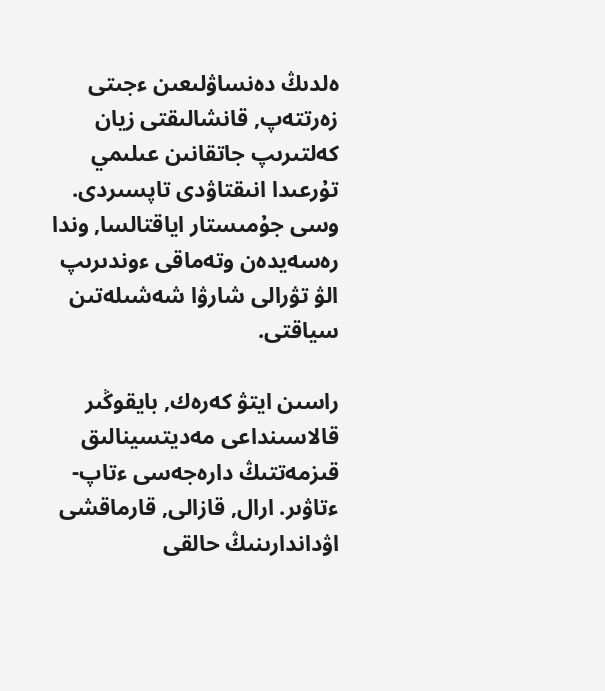ەلدىڭ دەنساۋلىعىن ءجىتى زەرتتەپ, قانشالىقتى زيان كەلتىرىپ جاتقانىن عىلىمي تۇرعىدا انىقتاۋدى تاپسىردى. وسى جۇمىستار اياقتالسا, وندا رەسەيدەن وتەماقى ءوندىرىپ الۋ تۋرالى شارۋا شەشىلەتىن سياقتى.

راسىن ايتۋ كەرەك, بايقوڭىر قالاسىنداعى مەديتسينالىق قىزمەتتىڭ دارەجەسى ءتاپ-ءتاۋىر. ارال, قازالى, قارماقشى اۋداندارىنىڭ حالقى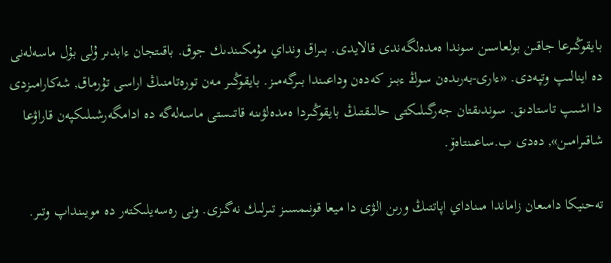بايقوڭىرعا جاقىن بولعاسىن سوندا ەمدەلگەندى قالايدى. بىراق ونداي مۇمكىندىك جوق. باقىتجان ءابدىر ۇلى بۇل ماسەلەنى دە اينالىپ وتپەدى. «ءارى-بەرىدەن سوڭ ءبىز كەدەن وداعىندا بىرگەمىز. بايقوڭىر مەن تورەتامنىڭ اراسى تۇرماق, شەكارامىزدى دا اشىپ تاستادىق. سوندىقتان جەرگىلىكتى حالىقتىڭ بايقوڭىردا ەمدەلۋىنە قاتىستى ماسەلەگە دە ادامگەرشىلىكپەن قاراۋعا شاقىرامىن», دەدى ب.ساعىنتاەۆ.

تەحنيكا دامىعان زاماندا مىناداي اپاتتىڭ ورىن الۋى دا ميعا قونىمسىز تىرلىك نەگىزى. ونى رەسەيلىكتەر دە مويىنداپ وتىر.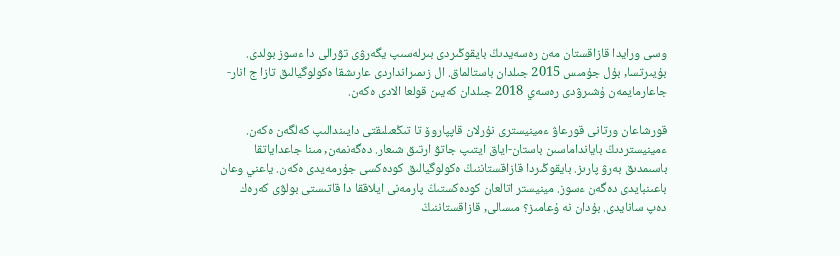وسى ورايدا قازاقستان مەن رەسەيدىڭ بايقوڭىردى بىرلەسىپ يگەرۋى تۋرالى دا ءسوز بولدى. بۇيىرتسا, بۇل جۇمىس 2015 جىلدان باستالماق. ال زىمىرانداردى عارىشقا ەكولوگيالىق تازا ج انار-جاعارمايمەن ۇشىرۋدى رەسەي 2018 جىلدان كەيىن قولعا الادى ەكەن.

قورشاعان ورتانى قورعاۋ ءمينيسترى نۇرلان قاپپاروۆ تا تىڭعىلىقتى دايىندالىپ كەلگەن ەكەن. ءمينيستردىڭ بايانداماسىن باستان-اياق ايتىپ جاتۋ ارتىق شىعار. دەگەنمەن, مىنا جاعداياتقا باسىمدىق بەرۋ پارىز. بايقوڭىردا قازاقستاننىڭ ەكولوگيالىق كودەكسى جۇرمەيدى ەكەن. ياعني وعان باعىنبايدى دەگەن ءسوز. مينيستر اتالعان كودەكستىڭ پارمەنى ايلاققا دا قاتىستى بولۋى كەرەك دەپ سانايدى. بۇدان نە ۇعامىز؟ مىسالى, قازاقستاننىڭ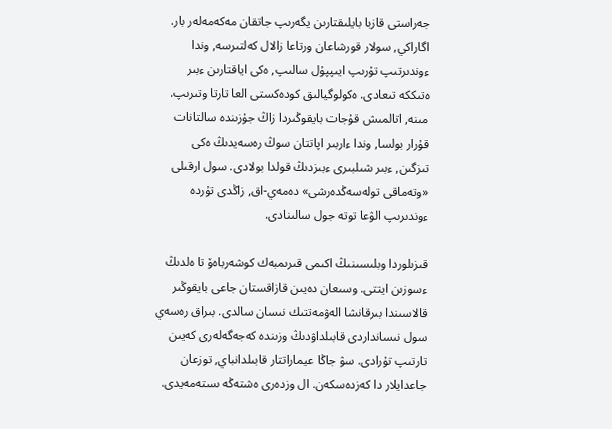جەراستى قازبا بايلىقتارىن يگەرىپ جاتقان مەكەمەلەر بار. اگاراكي, سولار قورشاعان ورتاعا زالال كەلتىرسە, وندا ءوندىرتىپ تۇرىپ ايىپپۇل سالىپ, ەكى اياقتارىن ءبىر ەتىككە تىعادى. ەكولوگيالىق كودەكستى العا تارتا وتىرىپ. مىنە, اتالمىش قۇجات بايقوڭىردا زاڭ جۇزىندە سالتانات قۇرار بولسا, وندا ءاربىر اپاتتان سوڭ رەسەيدىڭ ەكى تىزگىن, ءبىر شىلبىرى ءبىزدىڭ قولدا بولادى. سول ارقىلى «وتەماقى تولەسەڭدەرشى» دەمەي-اق, زاڭدى تۇردە ءوندىرىپ الۋعا توتە جول سالىنادى.

قىزىلوردا وبلىسىنىڭ اكىمى قىرىمبەك كوشەرباەۆ تا ەلدىڭ ءسوزىن ايتتى. وسىعان دەيىن قازاقستان جاعى بايقوڭىر قالاسىندا بىرقانشا الەۋمەتتىك نىسان سالدى. بىراق رەسەي سول نىسانداردى قابىلداۋدىڭ وزىندە كەجەگەلەرى كەيىن تارتىپ تۇرادى. سۋ جاڭا عيماراتتار قابىلدانباي, توزعان جاعدايلار دا كەزدەسكەن. ال وزدەرى ەشتەڭە ىستەمەيدى.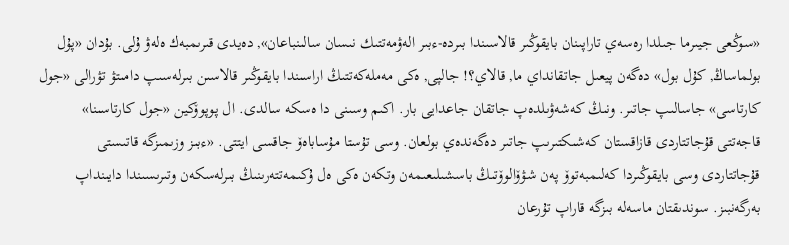«سوڭعى جيىرما جىلدا رەسەي تاراپىنان بايقوڭىر قالاسىندا بىردە-ءبىر الەۋمەتتىك نىسان سالىنباعان», دەيدى قىرىمبەك ەلەۋ ۇلى. بۇدان «پۇل بولماساڭ, كۇل بول» دەگەن پيعىل جاتقانداي ما, قالاي؟! جالپى, ەكى مەملەكەتتىڭ اراسىندا بايقوڭىر قالاسىن بىرلەسىپ دامىتۋ تۋرالى «جول كارتاسى» جاسالىپ جاتىر. ونىڭ كەشەۋىلدەپ جاتقان جاعدايى بار. اكىم وسىنى دا ەسكە سالدى. ال پوپوۆكين «جول كارتاسىنا» قاجەتتى قۇجاتتاردى قازاقستان كەشىكتىرىپ جاتىر دەگەندەي بولعان. وسى تۇستا مۇساباەۆ جاقسى ايتتى. «ءبىز وزىمىزگە قاتىستى قۇجاتتاردى وسى بايقوڭىردا كەلىمبەتوۆ پەن شۋۆالوۆتىڭ باسشىلىعىمەن وتكەن ەكى ەل ۇكىمەتتەرىنىڭ بىرلەسكەن وتىرىسىندا دايىنداپ بەرگەنبىز. سوندىقتان ماسەلە بىزگە قاراپ تۇرعان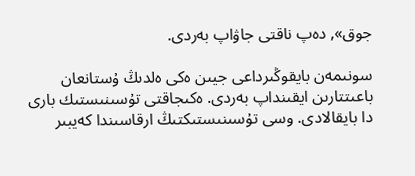جوق», دەپ ناقتى جاۋاپ بەردى.

سونىمەن بايقوڭىرداعى جيىن ەكى ەلدىڭ ۇستانعان باعىتتارىن ايقىنداپ بەردى. ەكىجاقتى تۇسىنىستىك بارى دا بايقالادى. وسى تۇسىنىستىكتىڭ ارقاسىندا كەيبىر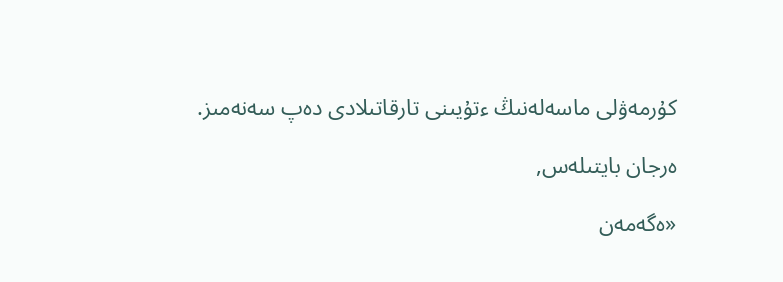كۇرمەۋلى ماسەلەنىڭ ءتۇيىنى تارقاتىلادى دەپ سەنەمىز.

ەرجان بايتىلەس,

«ەگەمەن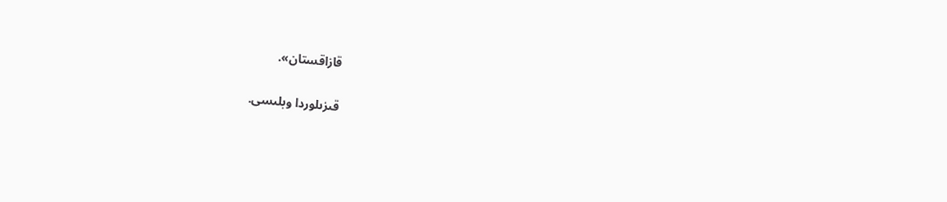قازاقستان».

قىزىلوردا وبلىسى.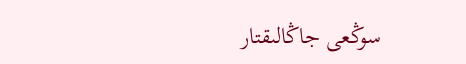سوڭعى جاڭالىقتار